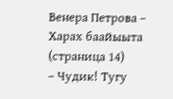Венера Петрова – Харах баайыыта (страница 14)
– Чудик! Тугу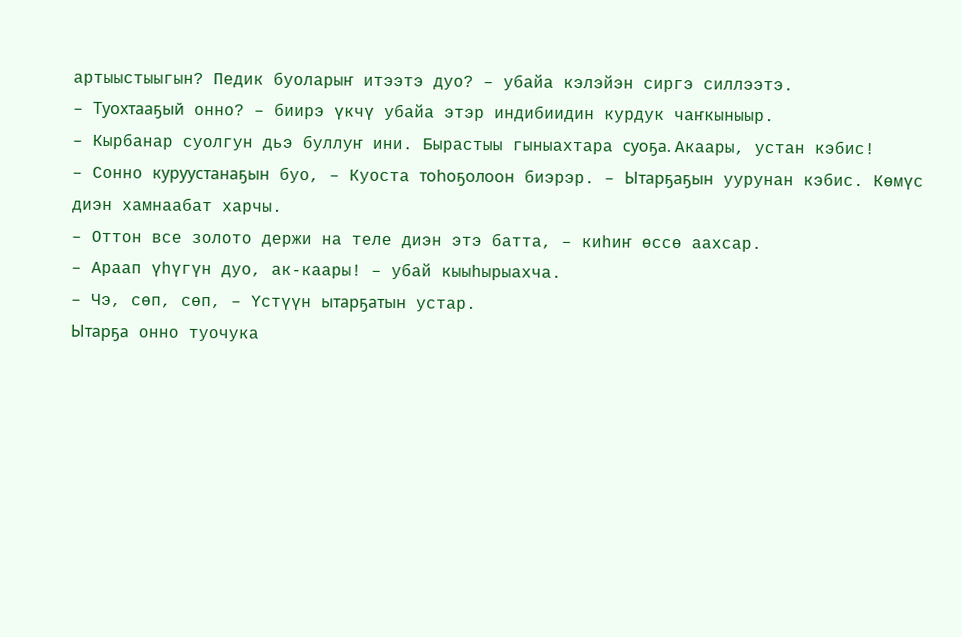артыыстыыгын? Педик буоларыҥ итээтэ дуо? – убайа кэлэйэн сиргэ силлээтэ.
– Туохтааҕый онно? – биирэ үкчү убайа этэр индибиидин курдук чаҥкыныыр.
– Кырбанар суолгун дьэ буллуҥ ини. Бырастыы гыныахтара суоҕа. Акаары, устан кэбис!
– Сонно куруустанаҕын буо, – Куоста тоһоҕолоон биэрэр. – Ытарҕаҕын уурунан кэбис. Көмүс диэн хамнаабат харчы.
– Оттон все золото держи на теле диэн этэ батта, – киһиҥ өссө аахсар.
– Араап үһүгүн дуо, ак-каары! – убай кыыһырыахча.
– Чэ, сөп, сөп, – Үстүүн ытарҕатын устар.
Ытарҕа онно туочука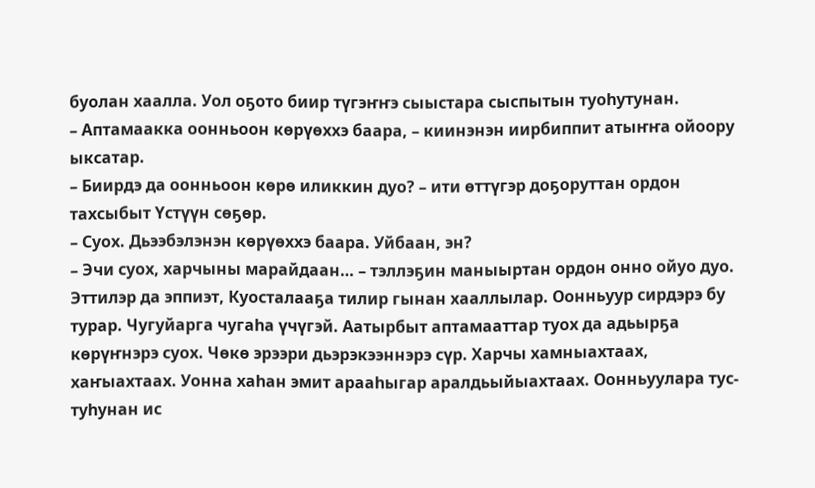буолан хаалла. Уол оҕото биир түгэҥҥэ сыыстара сыспытын туоһутунан.
– Аптамаакка оонньоон көрүөххэ баара, – киинэнэн иирбиппит атыҥҥа ойоору ыксатар.
– Биирдэ да оонньоон көрө иликкин дуо? – ити өттүгэр доҕоруттан ордон тахсыбыт Үстүүн сөҕөр.
– Суох. Дьээбэлэнэн көрүөххэ баара. Уйбаан, эн?
– Эчи суох, харчыны марайдаан… – тэллэҕин маныыртан ордон онно ойуо дуо.
Эттилэр да эппиэт, Куосталааҕа тилир гынан хааллылар. Оонньуур сирдэрэ бу турар. Чугуйарга чугаһа үчүгэй. Аатырбыт аптамааттар туох да адьырҕа көрүҥнэрэ суох. Чөкө эрээри дьэрэкээннэрэ сүр. Харчы хамныахтаах, хаҥыахтаах. Уонна хаһан эмит арааһыгар аралдьыйыахтаах. Оонньуулара тус-туһунан ис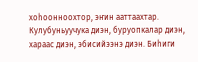хоһоонноохтор, эҥин ааттаахтар. Кулубуньуучука диэн, буруопкалар диэн, хараас диэн, эбисийээнэ диэн. Биһиги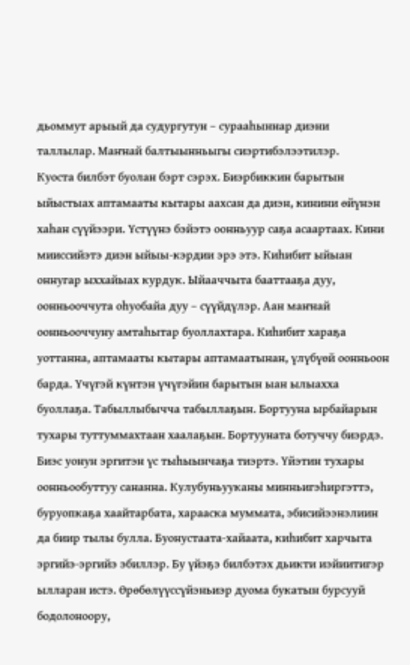дьоммут арыый да судургутун – сурааһыннар диэни таллылар. Маҥнай балтыынньыгы сиэртибэлээтилэр.
Куоста билбэт буолан бэрт сэрэх. Биэрбиккин барытын ыйыстыах аптамааты кытары аахсан да диэн, кинини өйүнэн хаһан сүүйээри. Үстүүнэ бэйэтэ оонньуур саҕа асаартаах. Кини мииссийэтэ диэн ыйыы-кэрдии эрэ этэ. Киһибит ыйыан оннугар ыххайыах курдук. Ыйааччыта бааттааҕа дуу, оонньооччута оһуобайа дуу – сүүйдүлэр. Аан маҥнай оонньооччуну амтаһытар буоллахтара. Киһибит хараҕа уоттанна, аптамааты кытары аптамаатынан, үлүбүөй оонньоон барда. Үчүгэй күнтэн үчүгэйин барытын ыан ылыахха буоллаҕа. Табыллыбычча табыллаҕын. Бортууна ырбайарын тухары туттуммахтаан хаалаҕын. Бортууната ботуччу биэрдэ. Биэс уонун эргитэн үс тыһыынчаҕа тиэртэ. Үйэтин тухары оонньообуттуу сананна. Кулубуньууканы минньигэһиргэттэ, буруопкаҕа хаайтарбата, харааска муммата, эбисийээнэлиин да биир тылы булла. Буонустаата-хайаата, киһибит харчыта эргийэ-эргийэ эбиллэр. Бу үйэҕэ билбэтэх дьикти иэйиитигэр ылларан истэ. Өрөбөлүүссүйэньиэр дуома букатын бурсууй бодолоноору,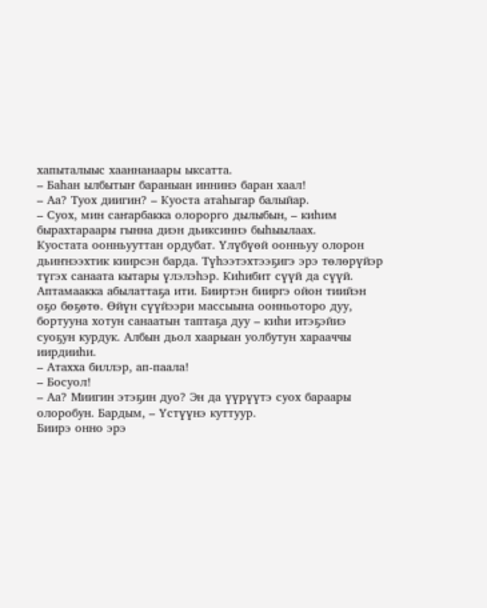хапыталыыс хааннанаары ыксатта.
– Баһан ылбытыҥ бараныан иннинэ баран хаал!
– Аа? Туох диигин? – Куоста атаһыгар балыйар.
– Суох, мин саҥарбакка олорорго дылыбын, – киһим бырахтараары гынна диэн дьиксиннэ быһыылаах.
Куостата оонньууттан ордубат. Үлүбүөй оонньуу олорон дьиҥнээхтик киирсэн барда. Түһээтэхтээҕигэ эрэ төлөрүйэр түгэх санаата кытары үлэлэһэр. Киһибит сүүй да сүүй. Аптамаакка абылаттаҕа ити. Бииртэн бииргэ ойон тиийэн оҕо бөҕөтө. Өйүн сүүйээри массыына оонньоторо дуу, бортууна хотун санаатын таптаҕа дуу – киһи итэҕэйиэ суоҕун курдук. Албын дьол хаарыан уолбутун харааччы иирдииһи.
– Атахха биллэр, ап-паала!
– Босуол!
– Аа? Миигин этэҕин дуо? Эн да үүрүүтэ суох бараары олоробун. Бардым, – Үстүүнэ куттуур.
Биирэ онно эрэ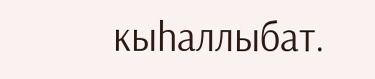кыһаллыбат.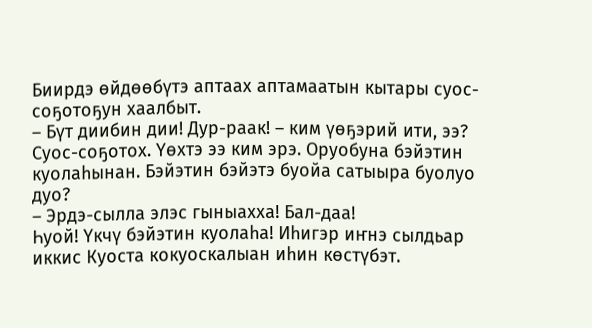Биирдэ өйдөөбүтэ аптаах аптамаатын кытары суос-соҕотоҕун хаалбыт.
– Бүт диибин дии! Дур-раак! – ким үөҕэрий ити, ээ?
Суос-соҕотох. Үөхтэ ээ ким эрэ. Оруобуна бэйэтин куолаһынан. Бэйэтин бэйэтэ буойа сатыыра буолуо дуо?
– Эрдэ-сылла элэс гыныахха! Бал-даа!
Һуой! Үкчү бэйэтин куолаһа! Иһигэр иҥнэ сылдьар иккис Куоста кокуоскалыан иһин көстүбэт.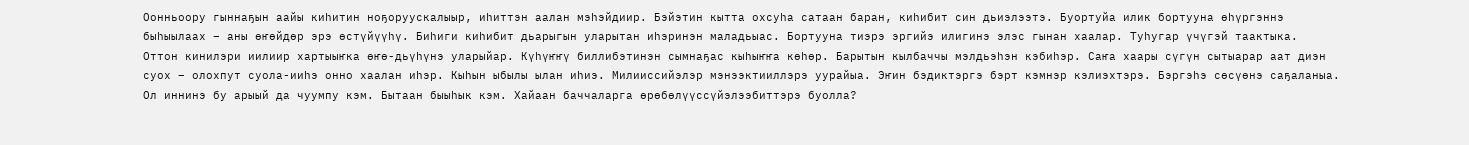Оонньоору гыннаҕын аайы киһитин ноҕоруускалыыр, иһиттэн аалан мэһэйдиир. Бэйэтин кытта охсуһа сатаан баран, киһибит син дьиэлээтэ. Буортуйа илик бортууна өһүргэннэ быһыылаах – аны өҥөйдөр эрэ өстүйүүһү. Биһиги киһибит дьарыгын уларытан иһэринэн маладьыас. Бортууна тиэрэ эргийэ илигинэ элэс гынан хаалар. Туһугар үчүгэй таактыка.
Оттон кинилэри иилиир хартыыҥка өҥө-дьүһүнэ уларыйар. Күһүҥҥү биллибэтинэн сымнаҕас кыһыҥҥа көһөр. Барытын кылбаччы мэлдьэһэн кэбиһэр. Саҥа хаары сүгүн сытыарар аат диэн суох – олохпут суола-ииһэ онно хаалан иһэр. Кыһын ыбылы ылан иһиэ. Милииссийэлэр мэнээктииллэрэ уурайыа. Эҥин бэдиктэргэ бэрт кэмнэр кэлиэхтэрэ. Бэргэһэ сөсүөнэ саҕаланыа. Ол иннинэ бу арыый да чуумпу кэм. Бытаан быыһык кэм. Хайаан баччаларга өрөбөлүүссүйэлээбиттэрэ буолла?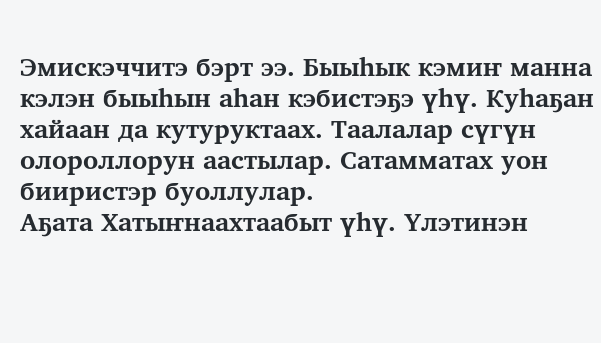Эмискэччитэ бэрт ээ. Быыһык кэмиҥ манна кэлэн быыһын аһан кэбистэҕэ үһү. Куһаҕан хайаан да кутуруктаах. Таалалар сүгүн олороллорун аастылар. Сатамматах уон бииристэр буоллулар.
Аҕата Хатыҥнаахтаабыт үһү. Үлэтинэн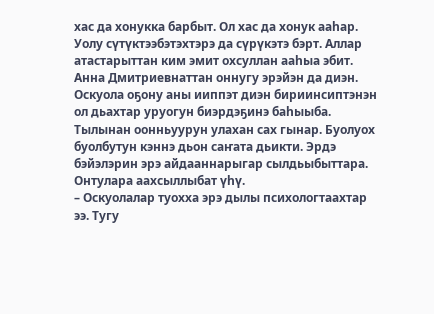хас да хонукка барбыт. Ол хас да хонук ааһар. Уолу сүтүктээбэтэхтэрэ да сүрүкэтэ бэрт. Аллар атастарыттан ким эмит охсуллан ааһыа эбит. Анна Дмитриевнаттан оннугу эрэйэн да диэн. Оскуола оҕону аны ииппэт диэн бириинсиптэнэн ол дьахтар уруогун биэрдэҕинэ баһыыба. Тылынан оонньуурун улахан сах гынар. Буолуох буолбутун кэннэ дьон саҥата дьикти. Эрдэ бэйэлэрин эрэ айдааннарыгар сылдьыбыттара. Онтулара аахсыллыбат үһү.
– Оскуолалар туохха эрэ дылы психологтаахтар ээ. Тугу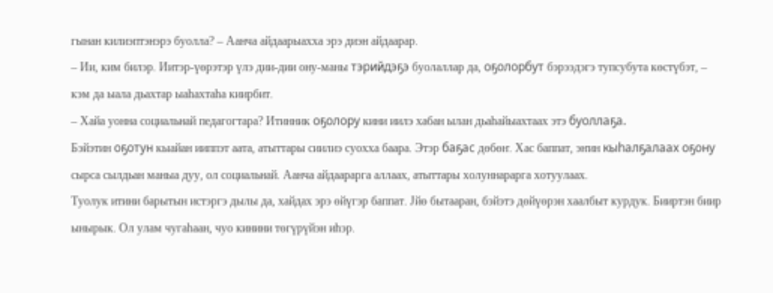гынан килиэптэнэрэ буолла? – Аанча айдаарыахха эрэ диэн айдаарар.
– Ии, ким билэр. Иитэр-үөрэтэр үлэ дии-дии ону-маны тэрийдэҕэ буолаллар да, оҕолорбут бэрээдэгэ тупсубута көстүбэт, – кэм да ыала дьахтар ыаһахтаһа киирбит.
– Хайа уонна социальнай педагогтара? Итинник оҕолору кини иилэ хабан ылан дьаһайыахтаах этэ буоллаҕа.
Бэйэтин оҕотун кыайан ииппэт аата, атыттары сиилиэ суохха баара. Этэр баҕас дөбөҥ. Хас баппат, эҥин кыһалҕалаах оҕону сырса сылдьан маныа дуу, ол социальнай. Аанча айдаарарга аллаах, атыттары холуннарарга хотуулаах.
Туолук итини барытын истэргэ дылы да, хайдах эрэ өйүгэр баппат. Јйө бытааран, бэйэтэ дөйүөрэн хаалбыт курдук. Бииртэн биир ынырык. Ол улам чугаһаан, чуо кинини төгүрүйэн иһэр.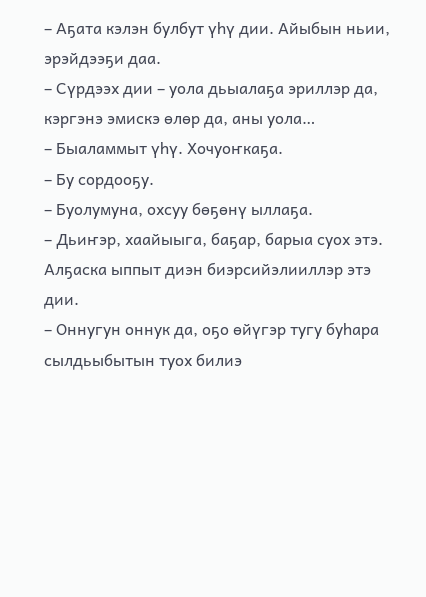– Аҕата кэлэн булбут үһү дии. Айыбын ньии, эрэйдээҕи даа.
– Сүрдээх дии – уола дьыалаҕа эриллэр да, кэргэнэ эмискэ өлөр да, аны уола…
– Быаламмыт үһү. Хочуоҥкаҕа.
– Бу сордооҕу.
– Буолумуна, охсуу бөҕөнү ыллаҕа.
– Дьиҥэр, хаайыыга, баҕар, барыа суох этэ. Алҕаска ыппыт диэн биэрсийэлииллэр этэ дии.
– Оннугун оннук да, оҕо өйүгэр тугу буһара сылдьыбытын туох билиэ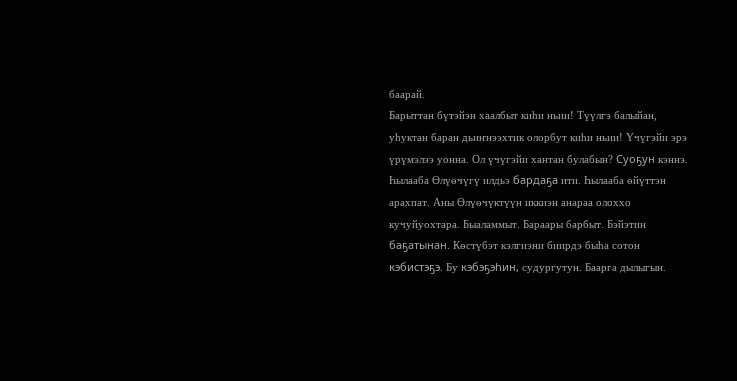баарай.
Барыттан бүтэйэн хаалбыт киһи ньии! Түүлгэ балыйан, уһуктан баран дьиҥнээхтик олорбут киһи ньии! Үчүгэйи эрэ үрүмэлээ уонна. Ол үчүгэйи хантан булабын? Суоҕун кэннэ. Һылааба Өлүөчүгү илдьэ бардаҕа ити. Һылааба өйүттэн арахпат. Аны Өлүөчүктүүн иккиэн анараа олоххо кучуйуохтара. Быаламмыт. Бараары барбыт. Бэйэтин баҕатынан. Көстүбэт кэлгиэни биирдэ быһа сотон кэбистэҕэ. Бу кэбэҕэһин, судургутун. Баарга дылыгын.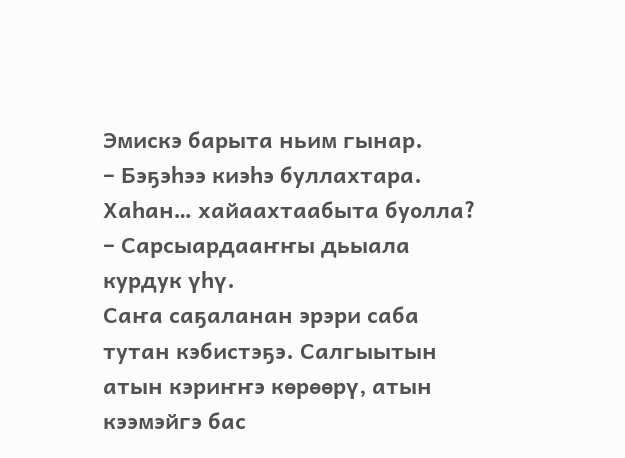Эмискэ барыта ньим гынар.
– Бэҕэһээ киэһэ буллахтара. Хаһан… хайаахтаабыта буолла?
– Сарсыардааҥҥы дьыала курдук үһү.
Саҥа саҕаланан эрэри саба тутан кэбистэҕэ. Салгыытын атын кэриҥҥэ көрөөрү, атын кээмэйгэ бас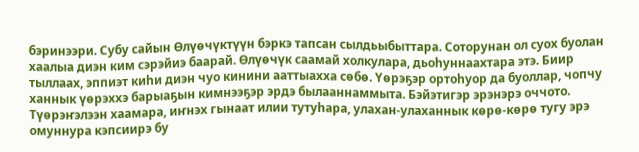бэринээри. Субу сайын Өлүөчүктүүн бэркэ тапсан сылдьыбыттара. Соторунан ол суох буолан хаалыа диэн ким сэрэйиэ баарай. Өлүөчүк саамай холкулара, дьоһуннаахтара этэ. Биир тыллаах, эппиэт киһи диэн чуо кинини ааттыахха сөбө. Үөрэҕэр ортоһуор да буоллар, чопчу ханнык үөрэххэ барыаҕын кимнээҕэр эрдэ былааннаммыта. Бэйэтигэр эрэнэрэ оччото. Түөрэҥэлээн хаамара, иҥнэх гынаат илии тутуһара, улахан-улаханнык көрө-көрө тугу эрэ омуннура кэпсиирэ бу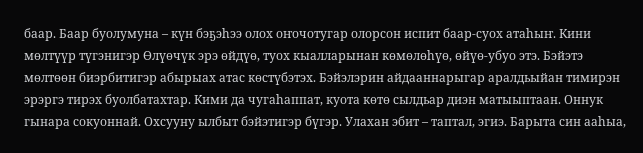баар. Баар буолумуна – күн бэҕэһээ олох оҥочотугар олорсон испит баар-суох атаһыҥ. Кини мөлтүүр түгэнигэр Өлүөчүк эрэ өйдүө, туох кыалларынан көмөлөһүө, өйүө-убуо этэ. Бэйэтэ мөлтөөн биэрбитигэр абырыах атас көстүбэтэх. Бэйэлэрин айдааннарыгар аралдьыйан тимирэн эрэргэ тирэх буолбатахтар. Кими да чугаһаппат, куота көтө сылдьар диэн матыыптаан. Оннук гынара сокуоннай. Охсууну ылбыт бэйэтигэр бүгэр. Улахан эбит – таптал, эгиэ. Барыта син ааһыа,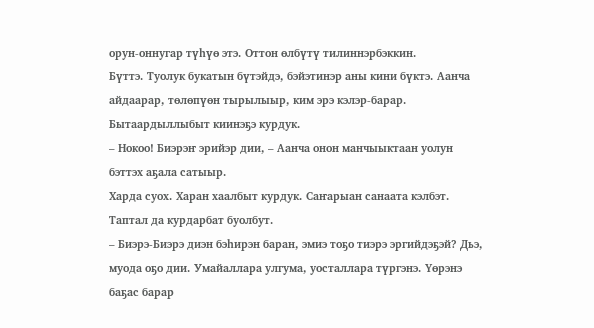орун-оннугар түһүө этэ. Оттон өлбүтү тилиннэрбэккин.
Бүттэ. Туолук букатын бүтэйдэ, бэйэтинэр аны кини бүктэ. Аанча айдаарар, төлөпүөн тырылыыр, ким эрэ кэлэр-барар. Бытаардыллыбыт киинэҕэ курдук.
– Нокоо! Биэрэҥ эрийэр дии, – Аанча онон манчыыктаан уолун бэттэх аҕала сатыыр.
Харда суох. Харан хаалбыт курдук. Саҥарыан санаата кэлбэт. Таптал да курдарбат буолбут.
– Биэрэ-Биэрэ диэн бэһирэн баран, эмиэ тоҕо тиэрэ эргийдэҕэй? Дьэ, муода оҕо дии. Умайаллара улгума, уосталлара түргэнэ. Үөрэнэ баҕас барар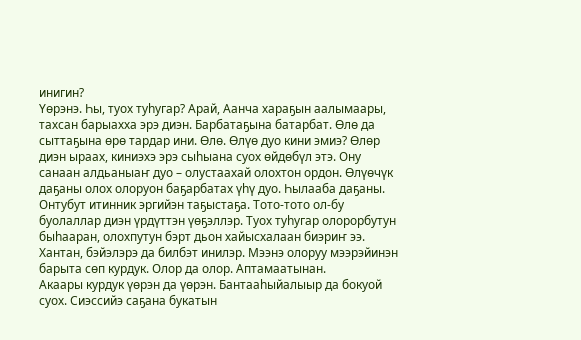инигин?
Үөрэнэ. Һы, туох туһугар? Арай, Аанча хараҕын аалымаары, тахсан барыахха эрэ диэн. Барбатаҕына батарбат. Өлө да сыттаҕына өрө тардар ини. Өлө. Өлүө дуо кини эмиэ? Өлөр диэн ыраах, киниэхэ эрэ сыһыана суох өйдөбүл этэ. Ону санаан алдьаныаҥ дуо – олустаахай олохтон ордон. Өлүөчүк даҕаны олох олоруон баҕарбатах үһү дуо. Һылааба даҕаны. Онтубут итинник эргийэн таҕыстаҕа. Тото-тото ол-бу буолаллар диэн үрдүттэн үөҕэллэр. Туох туһугар олорорбутун быһааран, олохпутун бэрт дьон хайысхалаан биэриҥ ээ. Хантан, бэйэлэрэ да билбэт инилэр. Мээнэ олоруу мээрэйинэн барыта сөп курдук. Олор да олор. Аптамаатынан.
Акаары курдук үөрэн да үөрэн. Бантааһыйалыыр да бокуой суох. Сиэссийэ саҕана букатын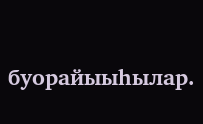буорайыыһылар.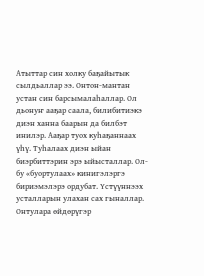Атыттар син холку баҕайытык сылдьаллар ээ. Онтон-мантан устан син барсымалаһаллар. Ол дьонуҥ ааҕар саала, билибитиэкэ диэн ханна баарын да билбэт инилэр. Ааҕар туох куһаҕаннаах үһү. Туһалаах диэн ыйан биэрбиттэрин эрэ ыйысталлар. Ол-бу «буортулаах» кинигэлэргэ бириэмэлэрэ ордубат. Үстүүннээх усталларын улахан сах гыналлар. Онтулара өйдөрүгэр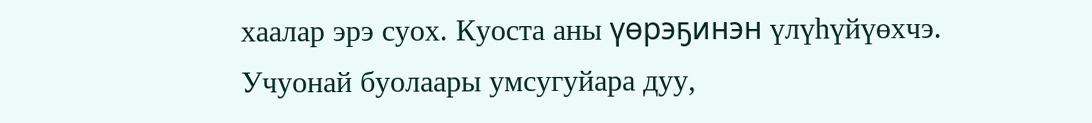хаалар эрэ суох. Куоста аны үөрэҕинэн үлүһүйүөхчэ. Учуонай буолаары умсугуйара дуу,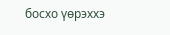босхо үөрэххэ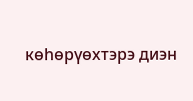көһөрүөхтэрэ диэн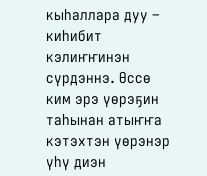кыһаллара дуу – киһибит кэлиҥҥинэн сүрдэннэ. Өссө ким эрэ үөрэҕин таһынан атыҥҥа кэтэхтэн үөрэнэр үһү диэн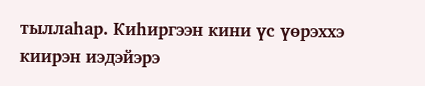тыллаһар. Киһиргээн кини үс үөрэххэ киирэн иэдэйэрэ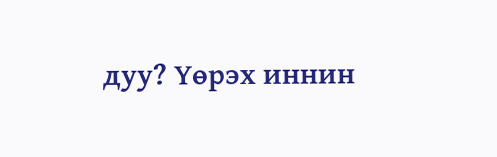дуу? Үөрэх иннин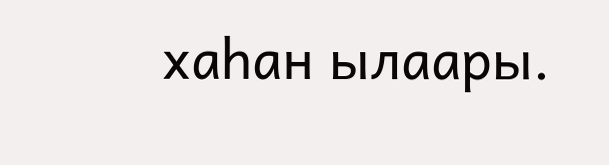хаһан ылаары.